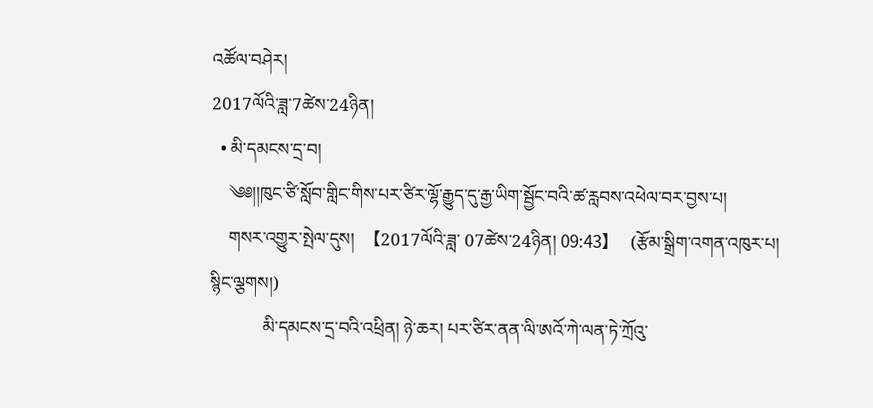འཚོལ་བཤེར།
2017ལོའི་ཟླ་7ཚེས་24ཉིན།
  • མི་དམངས་དྲ་བ།
    ༄༅།།ཁུང་ཙི་སློབ་གླིང་གིས་པར་ཙིར་ལྷོ་རྒྱུད་དུ་རྒྱ་ཡིག་སྦྱོང་བའི་ཚ་རླབས་འཕེལ་བར་བྱས་པ།
    གསར་འགྱུར་སྤེལ་དུས།  【2017ལོའི་ཟླ་ 07ཚེས་24ཉིན། 09:43】   (རྩོམ་སྒྲིག་འགན་འཁུར་པ། སྙིང་ལྕགས།)
            མི་དམངས་དྲ་བའི་འཕྲིན། ཉེ་ཆར། པར་ཙིར་ནན་ལི་ཨའོ་ཀེ་ལན་ཏེ་ཀྲོའུ་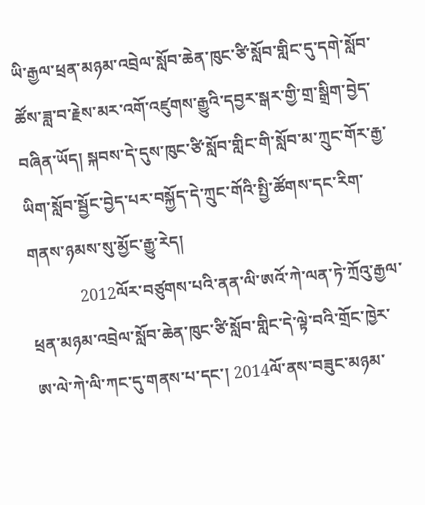ཡི་རྒྱལ་ཕྲན་མཉམ་འབྲེལ་སློབ་ཆེན་ཁུང་ཙི་སློབ་གླིང་དུ་དགེ་སློབ་ཚོས་ཟླ་བ་རྗེས་མར་འགོ་འཛུགས་རྒྱུའི་དབྱར་སྒར་གྱི་གྲ་སྒྲིག་བྱེད་བཞིན་ཡོད། སྐབས་དེ་དུས་ཁུང་ཙི་སློབ་གླིང་གི་སློབ་མ་ཀྲུང་གོར་རྒྱ་ཡིག་སློབ་སྦྱོང་བྱེད་པར་བསྐྱོད་དེ་ཀྲུང་གོའི་སྤྱི་ཚོགས་དང་རིག་གནས་ཉམས་སུ་མྱོང་རྒྱུ་རེད།
            2012ལོར་བཙུགས་པའི་ནན་ལི་ཨའོ་ཀེ་ལན་ཏེ་ཀྲོའུ་རྒྱལ་ཕྲན་མཉམ་འབྲེལ་སློབ་ཆེན་ཁུང་ཙི་སློབ་གླིང་དེ་ལྟེ་བའི་གྲོང་ཁྱེར་ཨ་ལེ་ཀེ་ལི་ཀང་དུ་གནས་པ་དང་། 2014ལོ་ནས་བཟུང་མཉམ་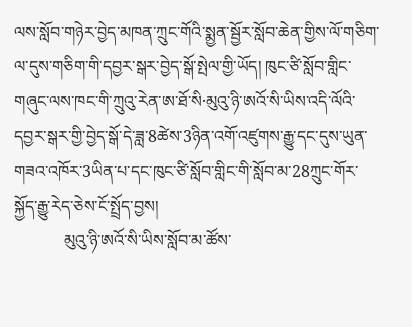ལས་སློབ་གཉེར་བྱེད་མཁན་ཀྲུང་གོའི་སྨྱན་སྦྱོར་སློབ་ཆེན་གྱིས་ལོ་གཅིག་ལ་དུས་གཅིག་གི་དབྱར་སྒར་བྱེད་སྒོ་སྤེལ་གྱི་ཡོད། ཁུང་ཙི་སློབ་གླིང་གཞུང་ལས་ཁང་གི་ཀྲུའུ་རེན་ཨ་ཐོ་སི·མུའུ་ཉི་ཨའོ་སི་ཡིས་འདི་ལོའི་དབྱར་སྒར་གྱི་བྱེད་སྒོ་དེ་ཟླ་8ཚེས་3ཉིན་འགོ་འཛུགས་རྒྱུ་དང་དུས་ཡུན་གཟའ་འཁོར་3ཡིན་པ་དང་ཁུང་ཙི་སློབ་གླིང་གི་སློབ་མ་28ཀྲུང་གོར་སྐྱོད་རྒྱུ་རེད་ཅེས་ངོ་སྤྲོད་བྱས།
            མུའུ་ཉི་ཨའོ་སི་ཡིས་སློབ་མ་ཚོས་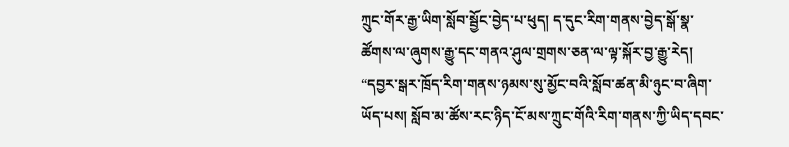ཀྲུང་གོར་རྒྱ་ཡིག་སློབ་སྦྱོང་བྱེད་པ་ཕུད། ད་དུང་རིག་གནས་བྱེད་སྒོ་སྣ་ཚོགས་ལ་ཞུགས་རྒྱུ་དང་གནའ་ཤུལ་གྲགས་ཅན་ལ་ལྟ་སྐོར་བྱ་རྒྱུ་རེད། “དབྱར་སྒར་ཁྲོད་རིག་གནས་ཉམས་སུ་མྱོང་བའི་སློབ་ཚན་མི་ཉུང་བ་ཞིག་ཡོད་པས། སློབ་མ་ཚོས་རང་ཉིད་ངོ་མས་ཀྲུང་གོའི་རིག་གནས་ཀྱི་ཡིད་དབང་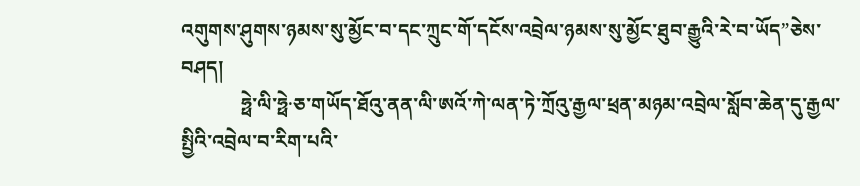འགུགས་ཤུགས་ཉམས་སུ་མྱོང་བ་དང་ཀྲུང་གོ་དངོས་འབྲེལ་ཉམས་སུ་མྱོང་ཐུབ་རྒྱུའི་རེ་བ་ཡོད”ཅེས་བཤད།
            ཧྥེ་ལི་ཧྥེ·ཅ་གཡོད་ཐོའུ་ནན་ལི་ཨའོ་ཀེ་ལན་ཏེ་ཀྲོའུ་རྒྱལ་ཕྲན་མཉམ་འབྲེལ་སློབ་ཆེན་དུ་རྒྱལ་སྤྱིའི་འབྲེལ་བ་རིག་པའི་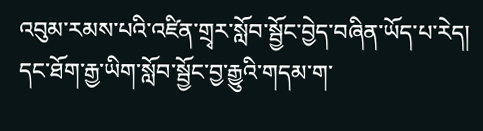འབུམ་རམས་པའི་འཛིན་གྲྭར་སློབ་སྦྱོང་བྱེད་བཞིན་ཡོད་པ་རེད། དང་ཐོག་རྒྱ་ཡིག་སློབ་སྦྱོང་བྱ་རྒྱུའི་གདམ་ག་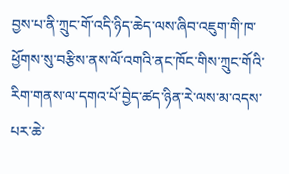བྱས་པ་ནི་ཀྲུང་གོ་འདི་ཉིད་ཆེད་ལས་ཞིབ་འཇུག་གི་ཁ་ཕྱོགས་སུ་བརྩིས་ནས་ལོ་འགའི་ནང་ཁོང་གིས་ཀྲུང་གོའི་རིག་གནས་ལ་དགའ་པོ་བྱེད་ཚད་ཉིན་རེ་ལས་མ་འདས་པར་ཆེ་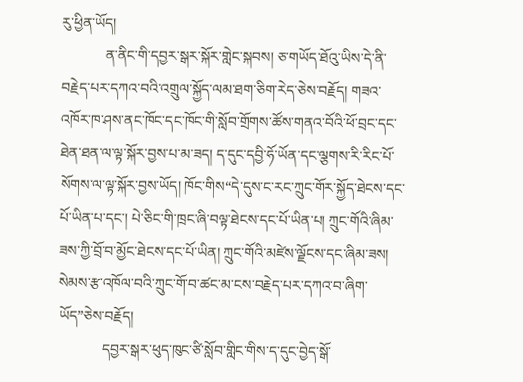རུ་ཕྱིན་ཡོད།
            ན་ནིང་གི་དབྱར་སྒར་སྐོར་གླེང་སྐབས། ཅ་གཡོད་ཐོའུ་ཡིས་དེ་ནི་བརྗེད་པར་དཀའ་བའི་འགྲུལ་སྐྱོད་ལམ་ཐག་ཅིག་རེད་ཅེས་བརྗོད། གཟའ་འཁོར་ཁ་ཤས་ནང་ཁོང་དང་ཁོང་གི་སློབ་གྲོགས་ཚོས་གནའ་བོའི་ཕོ་བྲང་དང་ཐེན་ཐན་ལ་ལྟ་སྐོར་བྱས་པ་མ་ཟད། ད་དུང་དབྱི་ཧོ་ཡོན་དང་ལྕགས་རི་རིང་པོ་སོགས་ལ་ལྟ་སྐོར་བྱས་ཡོད། ཁོང་གིས“དེ་དུས་ང་རང་ཀྲུང་གོར་སྐྱོད་ཐེངས་དང་པོ་ཡིན་པ་དང་། པེ་ཅིང་གི་ཁྲང་ཞི་བལྟ་ཐེངས་དང་པོ་ཡིན་པ། ཀྲུང་གོའི་ཞིམ་ཟས་ཀྱི་བྲོ་བ་མྱོང་ཐེངས་དང་པོ་ཡིན། ཀྲུང་གོའི་མཛེས་ལྗོངས་དང་ཞིམ་ཟས། སེམས་རྩ་འཁོལ་བའི་ཀྲུང་གོ་བ་ཚང་མ་ངས་བརྗེད་པར་དཀའ་བ་ཞིག་ཡོད”ཅེས་བརྗོད།
            དབྱར་སྒར་ཕུད་ཁུང་ཙི་སློབ་གླིང་གིས་ད་དུང་བྱེད་སྒོ་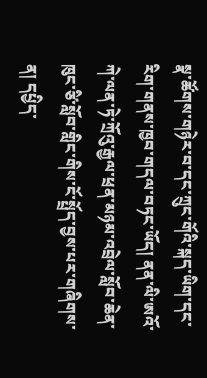སྣ་ཚོགས་གཉེར་བ་དང་ཀྲུང་གོའི་སྐད་ཡིག་དང་རིག་གནས་ཁྱབ་གདལ་བཏང་ཡོད། ནན་ལི་ཨའོ་ཀེ་ལན་ཏེ་ཀྲོའུ་རྒྱལ་ཕྲན་མཉམ་འབྲེལ་སློབ་ཆེན་ཁུང་ཙི་སློབ་གླིང་གིས་ངོ་སྤྲོད་བྱས་པར་གཞིགས་ན། དཔྱིད་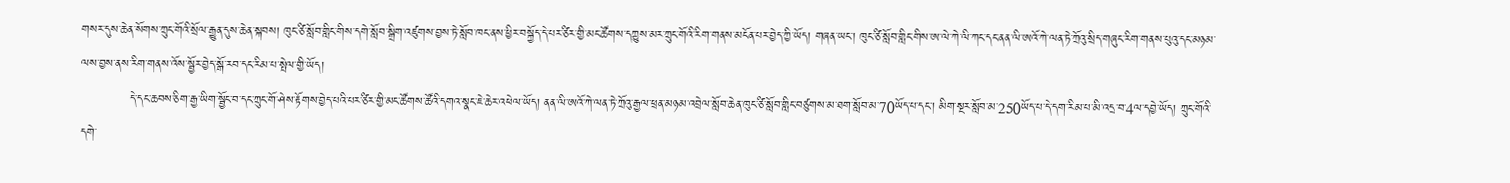གསར་དུས་ཆེན་སོགས་ཀྲུང་གོའི་སྲོལ་རྒྱུན་དུས་ཆེན་སྐབས། ཁུང་ཙི་སློབ་གླིང་གིས་དགེ་སློབ་སྒྲིག་འཛུགས་བྱས་ཏེ་སློབ་ཁང་ནས་ཕྱིར་བསྐྱོད་དེ་པར་ཙིར་གྱི་མང་ཚོགས་དཀྱུས་མར་ཀྲུང་གོའི་རིག་གནས་མངོན་པར་བྱེད་ཀྱི་ཡོད། གཞན་ཡང་། ཁུང་ཙི་སློབ་གླིང་གིས་ཨ་ལེ་ཀེ་ལི་ཀང་དང་ནན་ལི་ཨའོ་ཀེ་ལན་ཏེ་ཀྲོའུ་སྲིད་གཞུང་རིག་གནས་པུའུ་དང་མཉམ་ལས་བྱས་ནས་རིག་གནས་འོས་སྦྱོར་བྱེད་སྒོ་རབ་དང་རིམ་པ་སྤེལ་གྱི་ཡོད།
            དེ་དང་ཆབས་ཅིག་རྒྱ་ཡིག་སྦྱོང་བ་དང་ཀྲུང་གོ་ཤེས་རྟོགས་བྱེད་པའི་པར་ཙིར་གྱི་མང་ཚོགས་ཚོའི་དགའ་སྣང་ཇེ་ཆེར་འཕེལ་ཡོད། ནན་ལི་ཨའོ་ཀེ་ལན་ཏེ་ཀྲོའུ་རྒྱལ་ཕྲན་མཉམ་འབྲེལ་སློབ་ཆེན་ཁུང་ཙི་སློབ་གླིང་བཙུགས་མ་ཐག་སློབ་མ་70ཡོད་པ་དང་། མིག་སྔར་སློབ་མ་250ཡོད་པ་དེ་དག་རིམ་པ་མི་འདྲ་བ་4ལ་དབྱེ་ཡོད། ཀྲུང་གོའི་དགེ་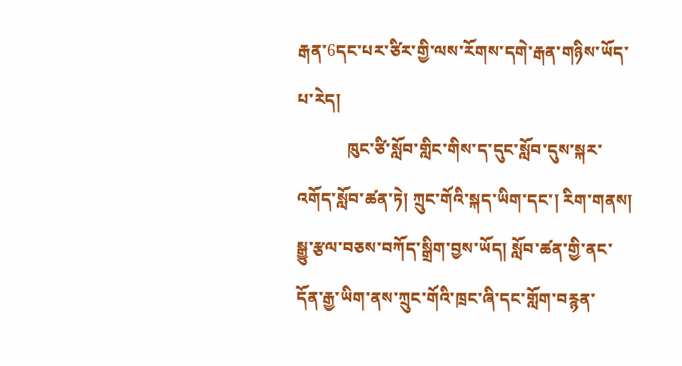རྒན་6དང་པར་ཙིར་གྱི་ལས་རོགས་དགེ་རྒན་གཉིས་ཡོད་པ་རེད།
            ཁུང་ཙི་སློབ་གླིང་གིས་ད་དུང་སློབ་དུས་སྐར་འགོད་སློབ་ཚན་ཏེ། ཀྲུང་གོའི་སྐད་ཡིག་དང་། རིག་གནས། སྒྱུ་རྩལ་བཅས་བཀོད་སྒྲིག་བྱས་ཡོད། སློབ་ཚན་གྱི་ནང་དོན་རྒྱ་ཡིག་ནས་ཀྲུང་གོའི་ཁྲང་ཞི་དང་གློག་བརྙན་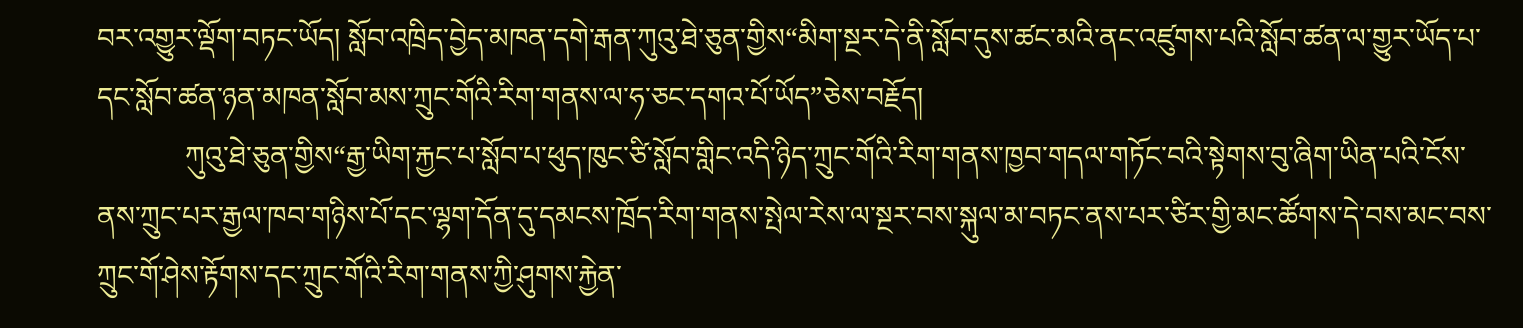བར་འགྱུར་ལྡོག་བཏང་ཡོད། སློབ་འཁྲིད་བྱེད་མཁན་དགེ་རྒན་ཀུའུ་ཐེ་ཅུན་གྱིས“མིག་སྔར་དེ་ནི་སློབ་དུས་ཚང་མའི་ནང་འཛུགས་པའི་སློབ་ཚན་ལ་གྱུར་ཡོད་པ་དང་སློབ་ཚན་ཉན་མཁན་སློབ་མས་ཀྲུང་གོའི་རིག་གནས་ལ་ཧ་ཅང་དགའ་པོ་ཡོད”ཅེས་བརྗོད།
            ཀུའུ་ཐེ་ཅུན་གྱིས“རྒྱ་ཡིག་རྐྱང་པ་སློབ་པ་ཕུད་ཁུང་ཙི་སློབ་གླིང་འདི་ཉིད་ཀྲུང་གོའི་རིག་གནས་ཁྱབ་གདལ་གཏོང་བའི་སྟེགས་བུ་ཞིག་ཡིན་པའི་ངོས་ནས་ཀྲུང་པར་རྒྱལ་ཁབ་གཉིས་པོ་དང་ལྷག་དོན་དུ་དམངས་ཁྲོད་རིག་གནས་སྤེལ་རེས་ལ་སྔར་བས་སྐུལ་མ་བཏང་ནས་པར་ཙིར་གྱི་མང་ཚོགས་དེ་བས་མང་བས་ཀྲུང་གོ་ཤེས་རྟོགས་དང་ཀྲུང་གོའི་རིག་གནས་ཀྱི་ཤུགས་རྐྱེན་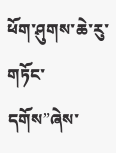ཕོག་ཤུགས་ཆེ་རུ་གཏོང་དགོས”ཞེས་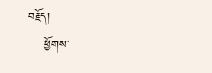བརྗོད།
    ཕྱོགས་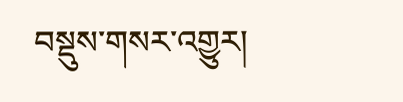བསྡུས་གསར་འགྱུར།